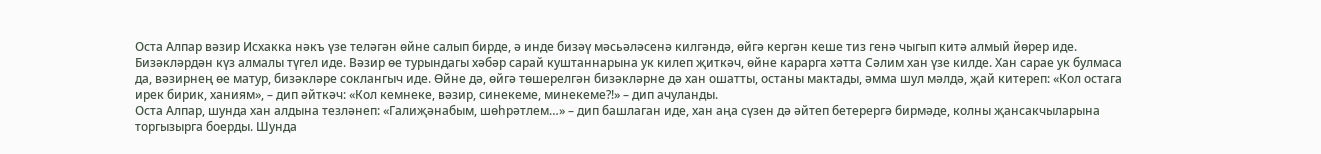Оста Алпар вәзир Исхакка нәкъ үзе теләгән өйне салып бирде, ә инде бизәү мәсьәләсенә килгәндә, өйгә кергән кеше тиз генә чыгып китә алмый йөрер иде. Бизәкләрдән күз алмалы түгел иде. Вәзир өе турындагы хәбәр сарай куштаннарына ук килеп җиткәч, өйне карарга хәтта Сәлим хан үзе килде. Хан сарае ук булмаса да, вәзирнең өе матур, бизәкләре соклангыч иде. Өйне дә, өйгә төшерелгән бизәкләрне дә хан ошатты, останы мактады, әмма шул мәлдә, җай китереп: «Кол остага ирек бирик, ханиям», – дип әйткәч: «Кол кемнеке, вәзир, синекеме, минекеме?!» – дип ачуланды.
Оста Алпар, шунда хан алдына тезләнеп: «Галиҗәнабым, шөһрәтлем…» – дип башлаган иде, хан аңа сүзен дә әйтеп бетерергә бирмәде, колны җансакчыларына торгызырга боерды. Шунда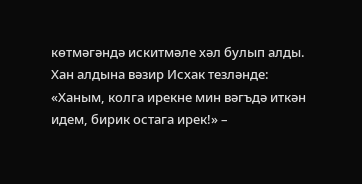көтмәгәндә искитмәле хәл булып алды. Хан алдына вәзир Исхак тезләнде: «Ханым, колга ирекне мин вәгъдә иткән идем, бирик остага ирек!» –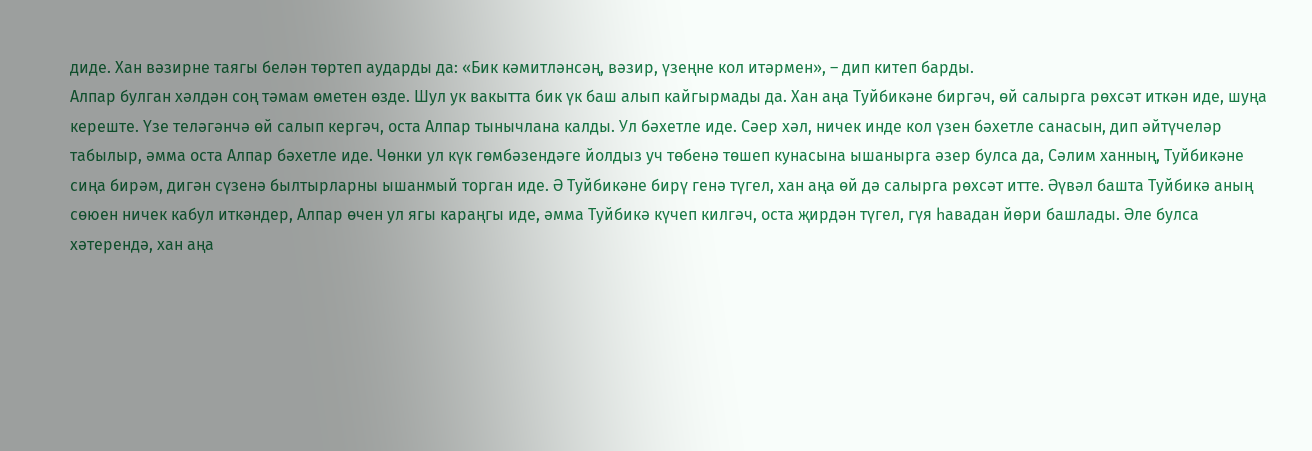диде. Хан вәзирне таягы белән төртеп аударды да: «Бик кәмитләнсәң, вәзир, үзеңне кол итәрмен», – дип китеп барды.
Алпар булган хәлдән соң тәмам өметен өзде. Шул ук вакытта бик үк баш алып кайгырмады да. Хан аңа Туйбикәне биргәч, өй салырга рөхсәт иткән иде, шуңа кереште. Үзе теләгәнчә өй салып кергәч, оста Алпар тынычлана калды. Ул бәхетле иде. Сәер хәл, ничек инде кол үзен бәхетле санасын, дип әйтүчеләр табылыр, әмма оста Алпар бәхетле иде. Чөнки ул күк гөмбәзендәге йолдыз уч төбенә төшеп кунасына ышанырга әзер булса да, Сәлим ханның, Туйбикәне сиңа бирәм, дигән сүзенә былтырларны ышанмый торган иде. Ә Туйбикәне бирү генә түгел, хан аңа өй дә салырга рөхсәт итте. Әүвәл башта Туйбикә аның сөюен ничек кабул иткәндер, Алпар өчен ул ягы караңгы иде, әмма Туйбикә күчеп килгәч, оста җирдән түгел, гүя һавадан йөри башлады. Әле булса хәтерендә, хан аңа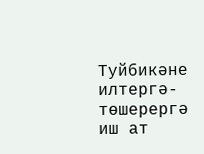Туйбикәне илтергә-төшерергә иш ат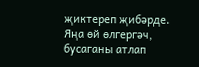җиктереп җибәрде.
Яңа өй өлгергәч, бусаганы атлап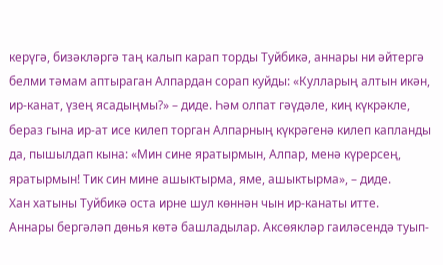керүгә, бизәкләргә таң калып карап торды Туйбикә, аннары ни әйтергә белми тәмам аптыраган Алпардан сорап куйды: «Кулларың алтын икән, ир-канат, үзең ясадыңмы?» – диде. Һәм олпат гәүдәле, киң күкрәкле, бераз гына ир-ат исе килеп торган Алпарның күкрәгенә килеп капланды да, пышылдап кына: «Мин сине яратырмын, Алпар, менә күрерсең, яратырмын! Тик син мине ашыктырма, яме, ашыктырма», – диде.
Хан хатыны Туйбикә оста ирне шул көннән чын ир-канаты итте.
Аннары бергәләп дөнья көтә башладылар. Аксөякләр гаиләсендә туып-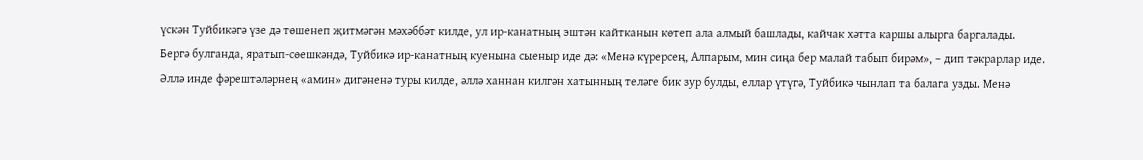үскән Туйбикәгә үзе дә төшенеп җитмәгән мәхәббәт килде, ул ир-канатның эштән кайтканын көтеп ала алмый башлады, кайчак хәтта каршы алырга баргалады.
Бергә булганда, яратып-сөешкәндә, Туйбикә ир-канатның куенына сыеныр иде дә: «Менә күрерсең, Алпарым, мин сиңа бер малай табып бирәм», – дип тәкрарлар иде.
Әллә инде фәрештәләрнең «амин» дигәненә туры килде, әллә ханнан килгән хатынның теләге бик зур булды, еллар үтүгә, Туйбикә чынлап та балага узды. Менә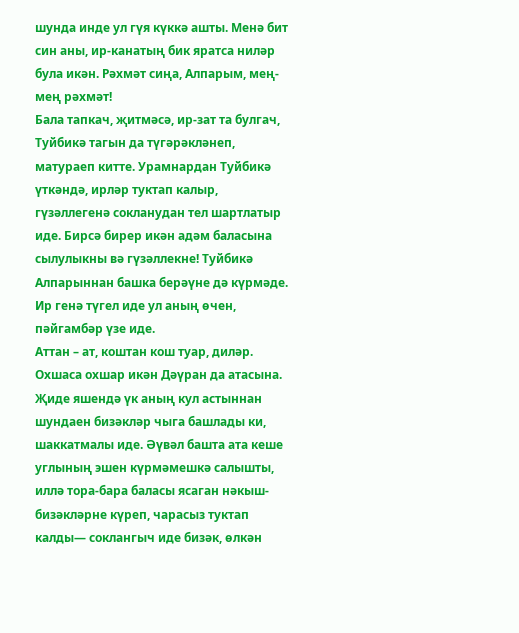шунда инде ул гүя күккә ашты. Менә бит син аны, ир-канатың бик яратса ниләр була икән. Рәхмәт сиңа, Алпарым, мең-мең рәхмәт!
Бала тапкач, җитмәсә, ир-зат та булгач, Туйбикә тагын да түгәрәкләнеп, матураеп китте. Урамнардан Туйбикә үткәндә, ирләр туктап калыр, гүзәллегенә сокланудан тел шартлатыр иде. Бирсә бирер икән адәм баласына сылулыкны вә гүзәллекне! Туйбикә Алпарыннан башка берәүне дә күрмәде. Ир генә түгел иде ул аның өчен, пәйгамбәр үзе иде.
Аттан – ат, коштан кош туар, диләр. Охшаса охшар икән Дәүран да атасына. Җиде яшендә үк аның кул астыннан шундаен бизәкләр чыга башлады ки, шаккатмалы иде. Әүвәл башта ата кеше углының эшен күрмәмешкә салышты, иллә тора-бара баласы ясаган нәкыш-бизәкләрне күреп, чарасыз туктап калды— соклангыч иде бизәк, өлкән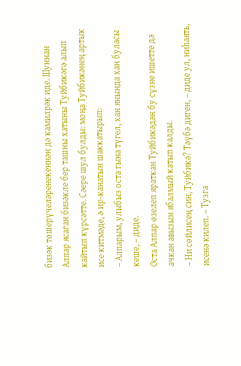бизәк төшерүчеләренекеннән дә камилрәк иде. Шуннан Алпар ясаган бизәкле бер ташны хатыны Туйбикәгә алып кайтып күрсәтте. Сәере шул булды: моңа Туйбикәнең артык исе китмәде, ә ир-канатын шаккатырып:
– Алпарым, улыбыз оста гына түгел, хан янында хан буласы кеше, – диде.
Оста Алпар өзелеп яраткан Туйбикәдән бу сүзне ишетте дә ачкан авызын ябалмый катып калды.
– Ни сөйлисең син, Туйбикә? Тәүбә диген, – диде ул, ниһаять, исенә килеп. – Тузга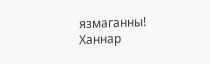язмаганны! Ханнар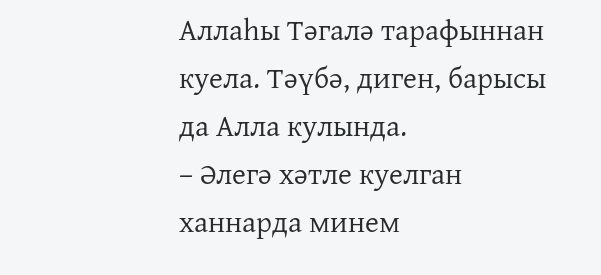Аллаһы Тәгалә тарафыннан куела. Тәүбә, диген, барысы да Алла кулында.
– Әлегә хәтле куелган ханнарда минем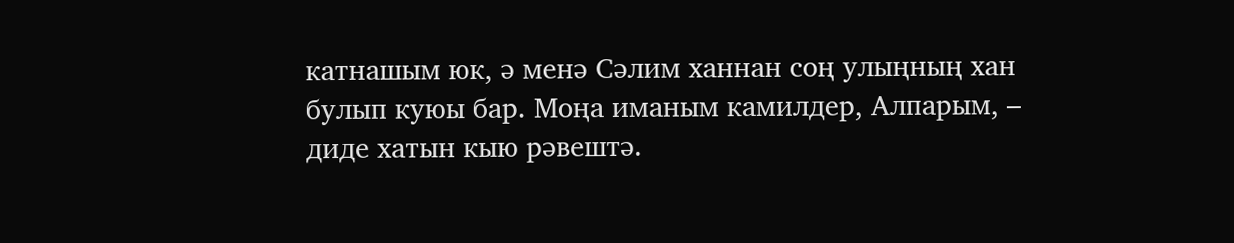катнашым юк, ә менә Сәлим ханнан соң улыңның хан булып куюы бар. Моңа иманым камилдер, Алпарым, – диде хатын кыю рәвештә.